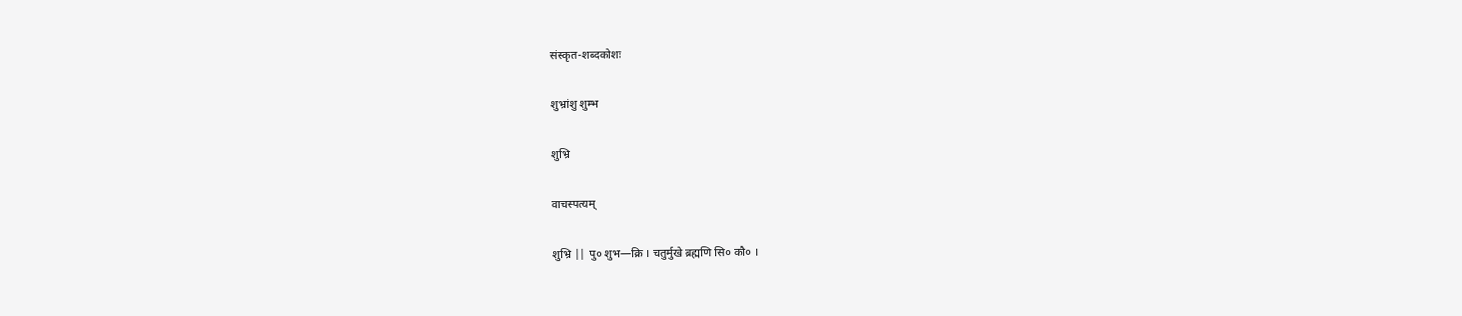संस्कृत-शब्दकोशः

शुभ्रांशु शुम्भ

शुभ्रि

वाचस्पत्यम्

शुभ्रि || पु० शुभ—क्रि । चतुर्मुखे ब्रह्मणि सि० कौ० ।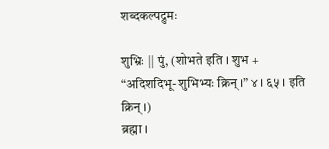शब्दकल्पद्रुमः

शुभ्रिः || पुं, (शोभते इति । शुभ + “अदिशदिभू- शुभिभ्यः क्रिन् ।” ४ । ६५ । इति क्रिन् ।)
ब्रह्मा ।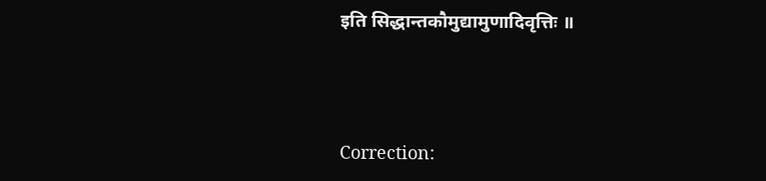इति सिद्धान्तकौमुद्यामुणादिवृत्तिः ॥



Correction: